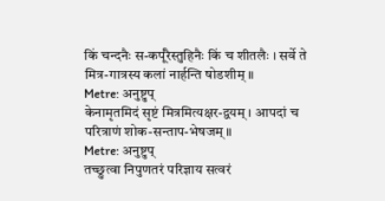किं चन्दनैः स-कर्पूरैस्तुहिनैः किं च शीतलैः । सर्वे ते मित्र-गात्रस्य कलां नार्हन्ति षोडशीम् ॥
Metre: अनुष्टुप्
केनामृतमिदं सृष्टं मित्रमित्यक्षर-द्वयम् । आपदां च परित्राणं शोक-सन्ताप-भेषजम् ॥
Metre: अनुष्टुप्
तच्छ्रुत्वा निपुणतरं परिज्ञाय सत्वरं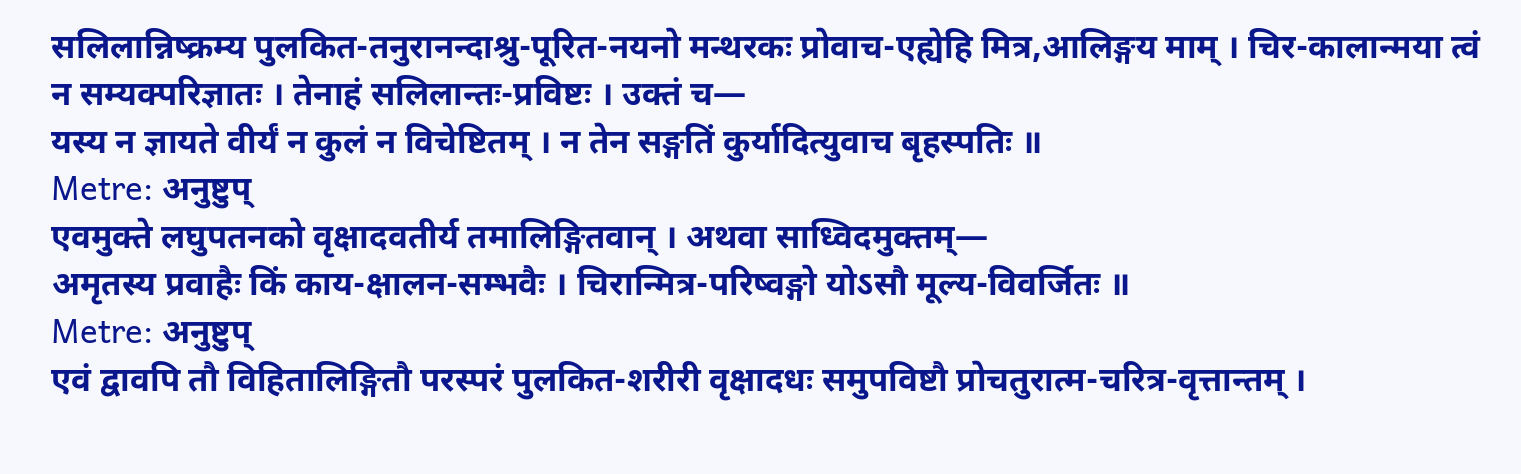सलिलान्निष्क्रम्य पुलकित-तनुरानन्दाश्रु-पूरित-नयनो मन्थरकः प्रोवाच-एह्येहि मित्र,आलिङ्गय माम् । चिर-कालान्मया त्वं न सम्यक्परिज्ञातः । तेनाहं सलिलान्तः-प्रविष्टः । उक्तं च—
यस्य न ज्ञायते वीर्यं न कुलं न विचेष्टितम् । न तेन सङ्गतिं कुर्यादित्युवाच बृहस्पतिः ॥
Metre: अनुष्टुप्
एवमुक्ते लघुपतनको वृक्षादवतीर्य तमालिङ्गितवान् । अथवा साध्विदमुक्तम्—
अमृतस्य प्रवाहैः किं काय-क्षालन-सम्भवैः । चिरान्मित्र-परिष्वङ्गो योऽसौ मूल्य-विवर्जितः ॥
Metre: अनुष्टुप्
एवं द्वावपि तौ विहितालिङ्गितौ परस्परं पुलकित-शरीरी वृक्षादधः समुपविष्टौ प्रोचतुरात्म-चरित्र-वृत्तान्तम् ।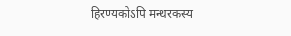हिरण्यकोऽपि मन्थरकस्य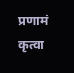प्रणामं कृत्वा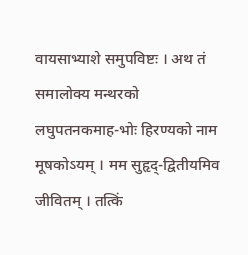वायसाभ्याशे समुपविष्टः । अथ तं समालोक्य मन्थरको लघुपतनकमाह-भोः हिरण्यको नाम मूषकोऽयम् । मम सुहृद्-द्वितीयमिव जीवितम् । तत्किं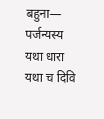बहुना—
पर्जन्यस्य यथा धारा यथा च दिवि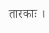तारकाः ।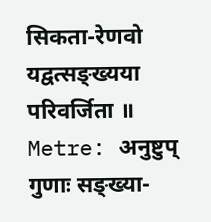सिकता-रेणवो यद्वत्सङ्ख्यया परिवर्जिता ॥
Metre: अनुष्टुप्
गुणाः सङ्ख्या-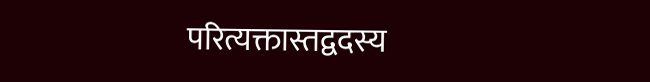परित्यक्तास्तद्वदस्य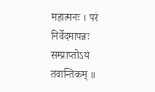महात्मनः । परं निर्वेदमापन्नः सम्प्राप्तोऽयं तवान्तिकम् ॥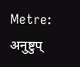Metre: अनुष्टुप्